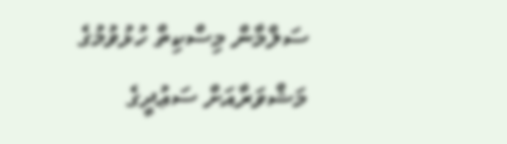ސަލްމާން މިސްކިތް ހުޅުވުމުގެ މަޝްވަރާއަށް ސަޢުދީގެ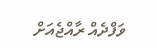ވަފްދެއް ރާއްޖެއަށް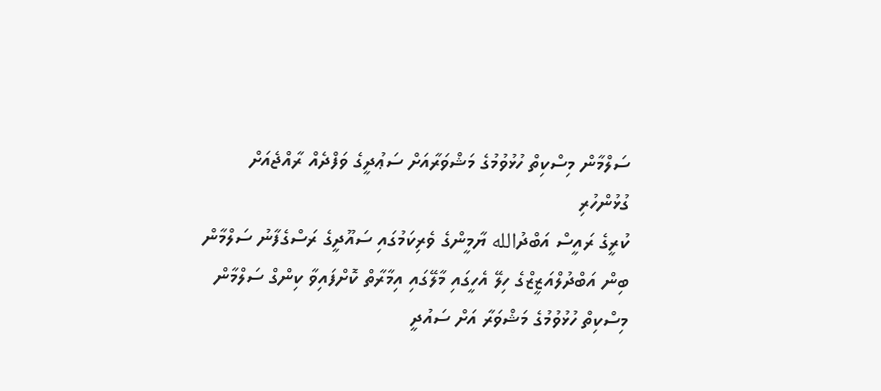ސަލްމާން މިސްކިތް ހުޅުވުމުގެ މަޝްވަރާއަށް ސަޢުދީގެ ވަފްދެއް ރާއްޖެއަށް
ގުޅުންހުރި
ކުރީގެ ރައީސް އަބްދުالله ޔާމީންގެ ވެރިކަމުގައި ސައޫދީގެ ރަސްގެފާނު ސަލްމާން ބިން އަބްދުލްއަޒީޒްގެ ހިލޭ އެހީގައި މާލޭގައި އިމާރާތް ކޮށްފައިވާ ކިންގް ސަލްމާން މިސްކިތް ހުޅުވުމުގެ މަޝްވަރާ އަށް ސައުދީ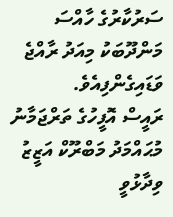ސަރުކާރުގެ ހާއްސަ މަންދޫބަކު މިއަދު ރާއްޖެ ވަޑައިގެންފިއެވެ.
ރައީސް އޮފީހުގެ ތަރްޖަމާނު މުޙައްމަދު މަބްރޫކް އަޒީޒު ވިދާޅުވީ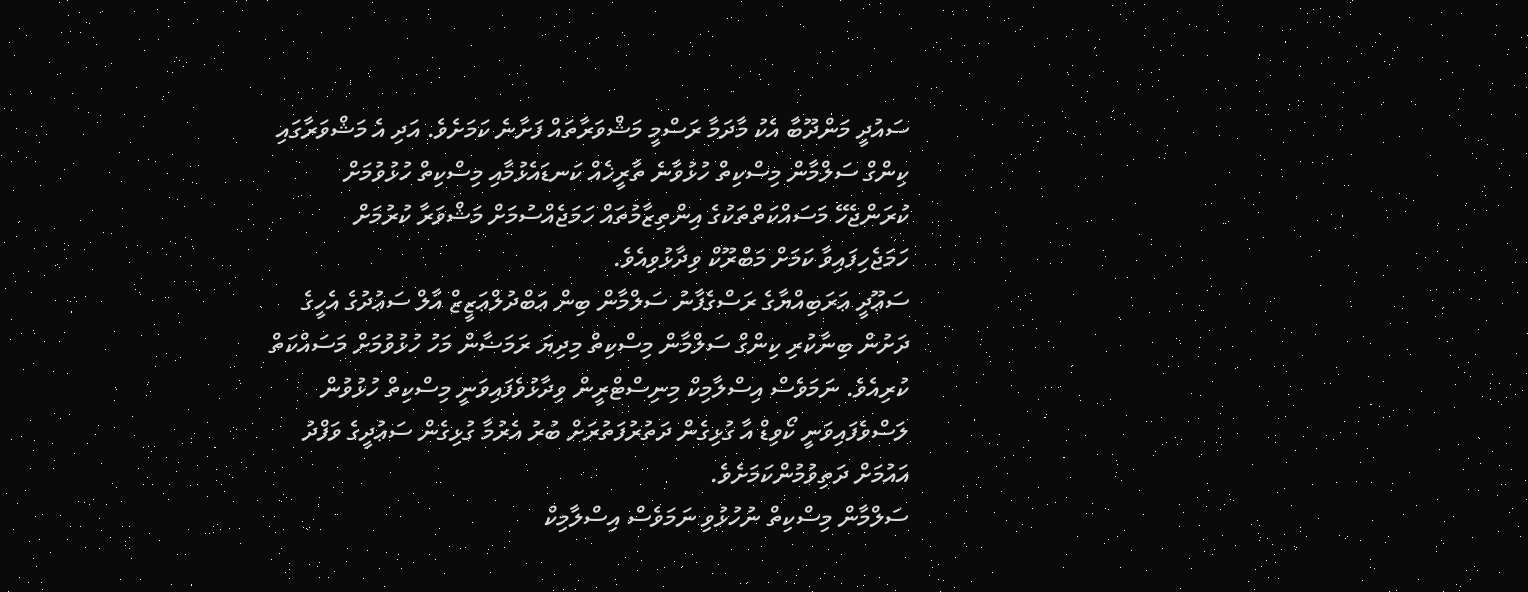ސައުދީ މަންދޫބާ އެކު މާދަމާ ރަސްމީ މަޝްވަރާތައް ފަށާނެ ކަމަށެވެ. އަދި އެ މަޝްވަރާގައި ކިންގް ސަލްމާން މިސްކިތް ހުޅުވާނެ ތާރީޚެއް ކަނޑައެޅުމާއި މިސްކިތް ހުޅުވުމަށް ކުރަންޖެހޭ މަސައްކަތްތަކުގެ އިންތިޒާމުތައް ހަމަޖެއްސުމަށް މަޝްވަރާ ކުރުމަށް ހަމަޖެހިފައިވާ ކަމަށް މަބްރޫކް ވިދާޅުވިއެވެ.
ސަޢޫދީ ޢަރަބިއްޔާގެ ރަސްގެފާނު ސަލްމާން ބިން ޢަބްދުލްޢަޒީޒް އާލް ސަޢުދުގެ އެހީގެ ދަށުން ބިނާކުރި ކިންގް ސަލްމާން މިސްކިތް މިދިޔަ ރަމަޟާން މަހު ހުޅުވުމަށް މަސައްކަތް ކުރިއެވެ. ނަމަވެސް އިސްލާމިކް މިނިސްޓްރީން ވިދާޅުވެފައިވަނީ މިސްކިތް ހުޅުވުން ލަސްވެފައިވަނީ ކޯވިޑް އާ ގުޅިގެން ދަތުރުފަތުރަށް ބުރު އެރުމާ ގުޅިގެން ސަޢުދީގެ ވަފްދު އައުމަށް ދަތިވުމުންކަމަށެވެ.
ސަލްމާން މިސްކިތް ނުހުޅުވި ނަމަވެސް އިސްލާމިކް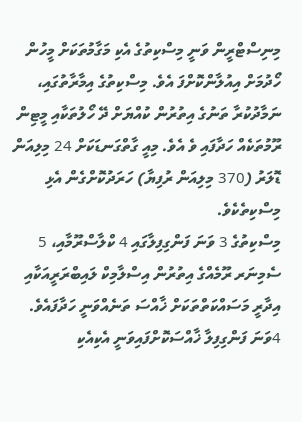މިނިސްޓްރީން ވަނީ މިސްކިތުގެ އެކި މަގާމުތަކަށް މީހުން ހޯދުމަށް އިއުލާންކޮށްފަ އެވެ. މިސްކިތުގެ އިމާރާތުގައި، ނަމާދުކުރާ ތަނުގެ އިތުރުން ކުއްޔަށް ދޭ ހޯލުތަކާއި މީޓިން ރޫމުތަކެއް ހަދާފައި ވެ އެވެ. މިއީ ގާތްގަނޑަކަށް 24 މިލިއަން ޑޮލަރު (370 މިލިއަން ރުފިޔާ) ހަރަދުކޮށްގެން އެޅި މިސްކިތެކެވެ.
މިސްކިތުގެ 3 ވަނަ ފަންގިފިލާގައި 4 ކްލާސްރޫމާއި، 5 ސެމިނަރ ރޫމެއްގެ އިތުރުން އިސްލާމިކް ލައިބްރަރީއަކާއި އިދާރީ މަސައްކަތްތަކަށް ޚާއްސަ ތަނެއްވަނީ ހަދާފައެވެ. 4ވަނަ ފަންގިފިލާ ޚާއްސަކޮށްފައިވަނީ އެކިއެކި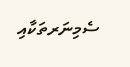ސެމިނަރތަކާއި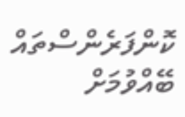ކޮންފަރެންސްތައް ބޭއްވުމަށް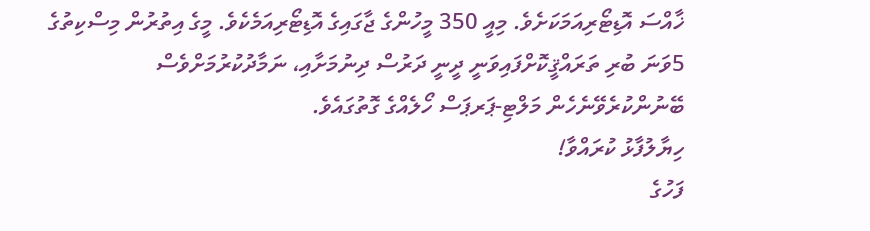ޚާއްސަ އޮޑިޓޯރިއަމަކަށެވެ. މިއީ 350 މީހުންގެ ޖާގައިގެ އޮޑިޓޯރިއަމެކެވެ. މީގެ އިތުރުން މިސްކިތުގެ 5ވަނަ ބުރި ތަރައްޤީކޮށްފައިވަނީ ދީނީ ދަރުސް ދިނުމަށާއި، ނަމާދުކުރުމަށްވެސް ބޭނުންކުރެވޭނެހެން މަލްޓި-ޕަރޕަސް ހޯލެއްގެ ގޮތުގައެވެ.
ހިޔާލުފާޅު ކުރައްވާ!
ފަހުގެ